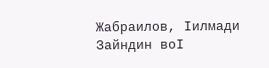Жабраилов, Ӏилмади Зайндин воӀ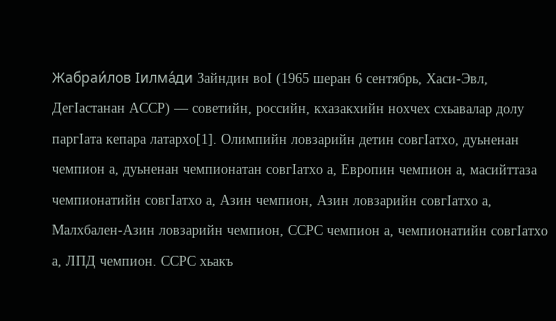Жабраи́лов Ӏилма́ди Зайндин воӀ (1965 шеран 6 сентябрь, Хаси-Эвл, ДегӀастанан АССР) — советийн, российн, кхазакхийн нохчех схьавалар долу паргӀата кепара латархо[1]. Олимпийн ловзарийн детин совгӀатхо, дуьненан чемпион а, дуьненан чемпионатан совгӀатхо а, Европин чемпион а, масийттаза чемпионатийн совгӀатхо а, Азин чемпион, Азин ловзарийн совгӀатхо а, Малхбален-Азин ловзарийн чемпион, ССРС чемпион а, чемпионатийн совгӀатхо а, ЛПД чемпион. ССРС хьакъ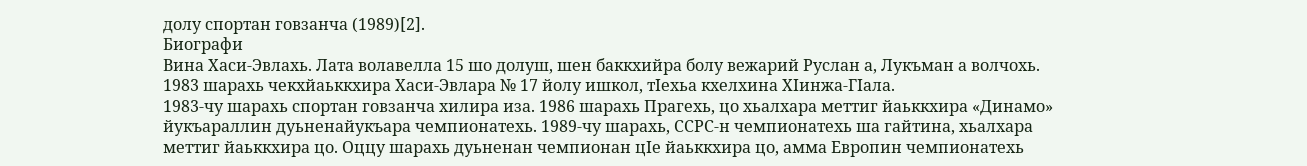долу спортан говзанча (1989)[2].
Биографи
Вина Хаси-Эвлахь. Лата волавелла 15 шо долуш, шен баккхийра болу вежарий Руслан а, Лукъман а волчохь. 1983 шарахь чекхйаьккхира Хаси-Эвлара № 17 йолу ишкол, тӀехьа кхелхина ХӀинжа-ГӀала.
1983-чу шарахь спортан говзанча хилира иза. 1986 шарахь Прагехь, цо хьалхара меттиг йаьккхира «Динамо» йукъараллин дуьненайукъара чемпионатехь. 1989-чу шарахь, ССРС-н чемпионатехь ша гайтина, хьалхара меттиг йаьккхира цо. Оццу шарахь дуьненан чемпионан цӀе йаьккхира цо, амма Европин чемпионатехь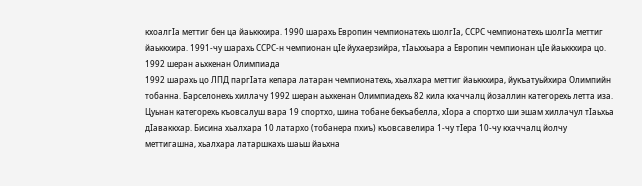кхоалгӀа меттиг бен ца йаьккхира. 1990 шарахь Европин чемпионатехь шолгӀа, ССРС чемпионатехь шолгӀа меттиг йаьккхира. 1991-чу шарахь ССРС-н чемпионан цӀе йухаерзийра, тӀаьххьара а Европин чемпионан цӀе йаьккхира цо.
1992 шеран аьхкенан Олимпиада
1992 шарахь цо ЛПД паргӀата кепара латаран чемпионатехь, хьалхара меттиг йаьккхира, йукъатуьйхира Олимпийн тобанна. Барселонехь хиллачу 1992 шеран аьхкенан Олимпиадехь 82 кила кхаччалц йозаллин категорехь летта иза. Цуьнан категорехь къовсалуш вара 19 спортхо, шина тобане бекъабелла, хӀора а спортхо ши эшам хиллачул тӀаьхьа дӀаваккхар. Бисина хьалхара 10 латархо (тобанера пхиъ) къовсавелира 1-чу тӀера 10-чу кхаччалц йолчу меттигашна, хьалхара латаршкахь шаьш йаьхна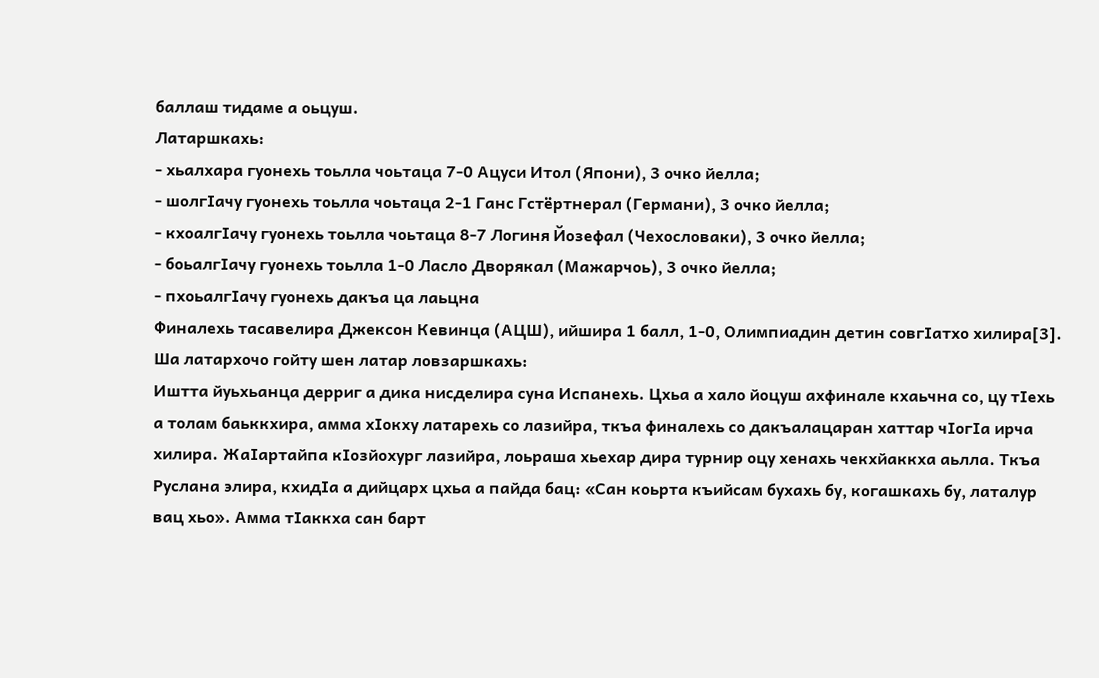баллаш тидаме а оьцуш.
Латаршкахь:
- хьалхара гуонехь тоьлла чоьтаца 7-0 Ацуси Итол (Япони), 3 очко йелла;
- шолгӀачу гуонехь тоьлла чоьтаца 2-1 Ганс Гстёртнерал (Германи), 3 очко йелла;
- кхоалгӀачу гуонехь тоьлла чоьтаца 8-7 Логиня Йозефал (Чехословаки), 3 очко йелла;
- боьалгӀачу гуонехь тоьлла 1-0 Ласло Дворякал (Мажарчоь), 3 очко йелла;
- пхоьалгӀачу гуонехь дакъа ца лаьцна
Финалехь тасавелира Джексон Кевинца (АЦШ), ийшира 1 балл, 1-0, Олимпиадин детин совгӀатхо хилира[3].
Ша латархочо гойту шен латар ловзаршкахь:
Иштта йуьхьанца дерриг а дика нисделира суна Испанехь. Цхьа а хало йоцуш ахфинале кхаьчна со, цу тӀехь а толам баьккхира, амма хӀокху латарехь со лазийра, ткъа финалехь со дакъалацаран хаттар чӀогӀа ирча хилира. ЖаӀартайпа кӀозйохург лазийра, лоьраша хьехар дира турнир оцу хенахь чекхйаккха аьлла. Ткъа Руслана элира, кхидӀа а дийцарх цхьа а пайда бац: «Сан коьрта къийсам бухахь бу, когашкахь бу, латалур вац хьо». Амма тӀаккха сан барт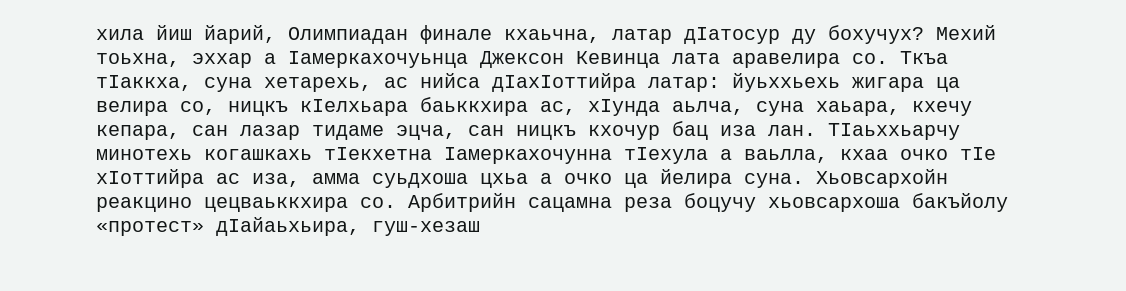хила йиш йарий, Олимпиадан финале кхаьчна, латар дӀатосур ду бохучух? Мехий тоьхна, эххар а Ӏамеркахочуьнца Джексон Кевинца лата аравелира со. Ткъа тӀаккха, суна хетарехь, ас нийса дӀахӀоттийра латар: йуьххьехь жигара ца велира со, ницкъ кӀелхьара баьккхира ас, хӀунда аьлча, суна хаьара, кхечу кепара, сан лазар тидаме эцча, сан ницкъ кхочур бац иза лан. ТӀаьххьарчу минотехь когашкахь тӀекхетна Ӏамеркахочунна тӀехула а ваьлла, кхаа очко тӀе хӀоттийра ас иза, амма суьдхоша цхьа а очко ца йелира суна. Хьовсархойн реакцино цецваьккхира со. Арбитрийн сацамна реза боцучу хьовсархоша бакъйолу «протест» дӀайаьхьира, гуш-хезаш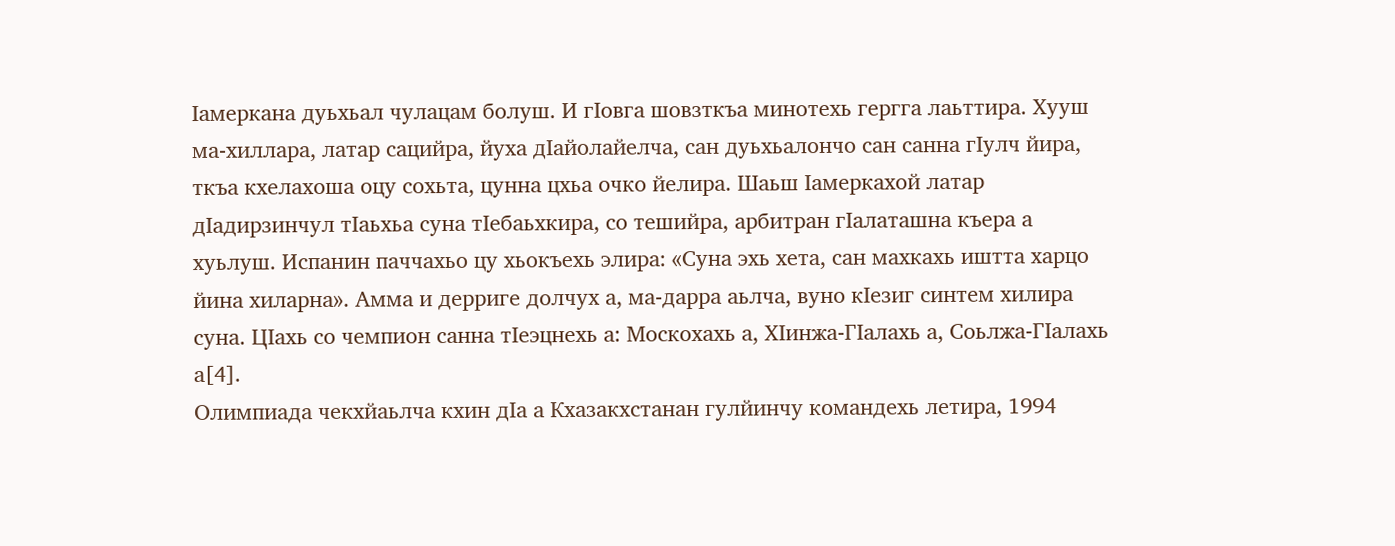Ӏамеркана дуьхьал чулацам болуш. И гӀовга шовзткъа минотехь гергга лаьттира. Хууш ма-хиллара, латар сацийра, йуха дӀайолайелча, сан дуьхьалончо сан санна гӀулч йира, ткъа кхелахоша оцу сохьта, цунна цхьа очко йелира. Шаьш Ӏамеркахой латар дӀадирзинчул тӀаьхьа суна тӀебаьхкира, со тешийра, арбитран гӀалаташна къера а хуьлуш. Испанин паччахьо цу хьокъехь элира: «Суна эхь хета, сан махкахь иштта харцо йина хиларна». Амма и дерриге долчух а, ма-дарра аьлча, вуно кӀезиг синтем хилира суна. ЦӀахь со чемпион санна тӀеэцнехь а: Москохахь а, ХӀинжа-ГӀалахь а, Соьлжа-ГӀалахь а[4].
Олимпиада чекхйаьлча кхин дӀа а Кхазакхстанан гулйинчу командехь летира, 1994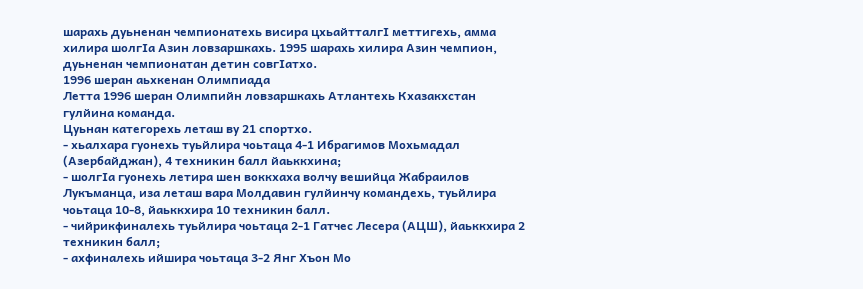шарахь дуьненан чемпионатехь висира цхьайтталгӀ меттигехь, амма хилира шолгӀа Азин ловзаршкахь. 1995 шарахь хилира Азин чемпион, дуьненан чемпионатан детин совгӀатхо.
1996 шеран аьхкенан Олимпиада
Летта 1996 шеран Олимпийн ловзаршкахь Атлантехь Кхазакхстан гулйина команда.
Цуьнан категорехь леташ ву 21 спортхо.
- хьалхара гуонехь туьйлира чоьтаца 4-1 Ибрагимов Мохьмадал (Азербайджан), 4 техникин балл йаьккхина;
- шолгӀа гуонехь летира шен воккхаха волчу вешийца Жабраилов Лукъманца, иза леташ вара Молдавин гулйинчу командехь, туьйлира чоьтаца 10-8, йаьккхира 10 техникин балл.
- чийрикфиналехь туьйлира чоьтаца 2-1 Гатчес Лесера (АЦШ), йаьккхира 2 техникин балл;
- ахфиналехь ийшира чоьтаца 3-2 Янг Хъон Мо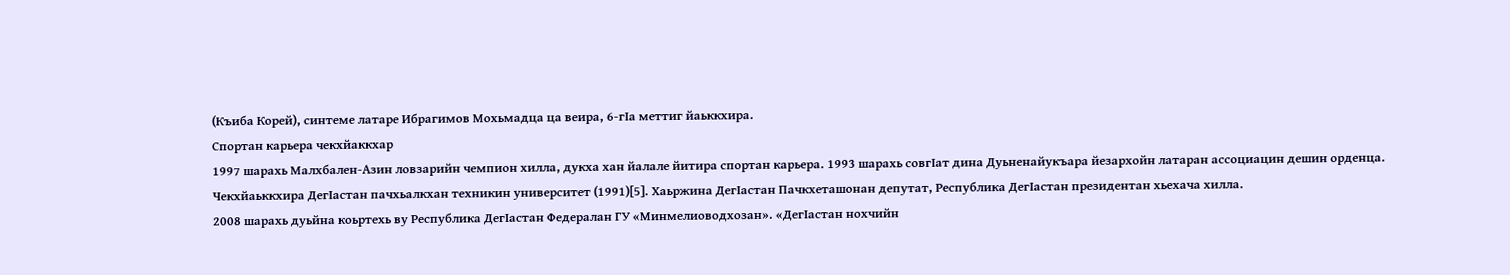(Къиба Корей), синтеме латаре Ибрагимов Мохьмадца ца веира, 6-гӀа меттиг йаьккхира.
Спортан карьера чекхйаккхар
1997 шарахь Малхбален-Азин ловзарийн чемпион хилла, дукха хан йалале йитира спортан карьера. 1993 шарахь совгӀат дина Дуьненайукъара йезархойн латаран ассоциацин дешин орденца.
Чекхйаьккхира ДегӀастан пачхьалкхан техникин университет (1991)[5]. Хаьржина ДегӀастан Пачкхеташонан депутат, Республика ДегӀастан президентан хьехача хилла.
2008 шарахь дуьйна коьртехь ву Республика ДегӀастан Федералан ГУ «Минмелиоводхозан». «ДегӀастан нохчийн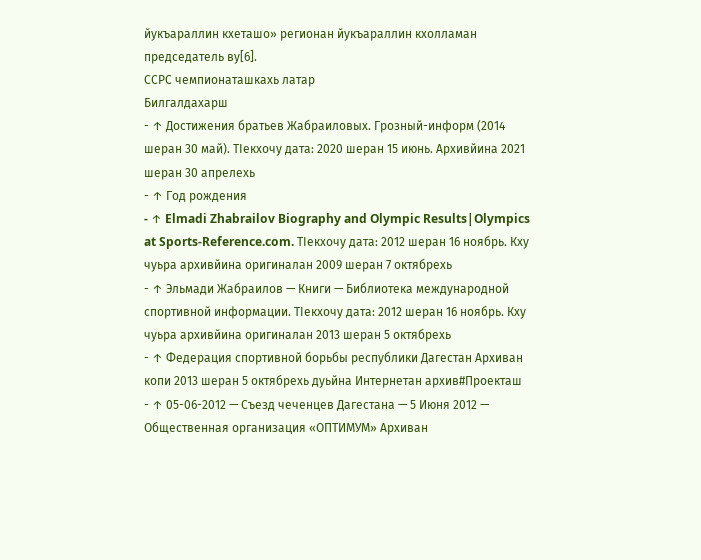йукъараллин кхеташо» регионан йукъараллин кхолламан председатель ву[6].
ССРС чемпионаташкахь латар
Билгалдахарш
- ↑ Достижения братьев Жабраиловых. Грозный-информ (2014 шеран 30 май). ТӀекхочу дата: 2020 шеран 15 июнь. Архивйина 2021 шеран 30 апрелехь
- ↑ Год рождения
- ↑ Elmadi Zhabrailov Biography and Olympic Results|Olympics at Sports-Reference.com. ТӀекхочу дата: 2012 шеран 16 ноябрь. Кху чуьра архивйина оригиналан 2009 шеран 7 октябрехь
- ↑ Эльмади Жабраилов — Книги — Библиотека международной спортивной информации. ТӀекхочу дата: 2012 шеран 16 ноябрь. Кху чуьра архивйина оригиналан 2013 шеран 5 октябрехь
- ↑ Федерация спортивной борьбы республики Дагестан Архиван копи 2013 шеран 5 октябрехь дуьйна Интернетан архив#Проекташ
- ↑ 05-06-2012 — Съезд чеченцев Дагестана — 5 Июня 2012 — Общественная организация «ОПТИМУМ» Архиван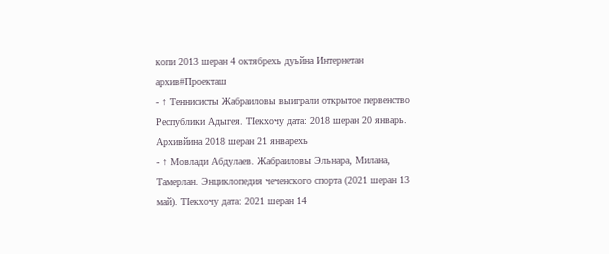копи 2013 шеран 4 октябрехь дуьйна Интернетан архив#Проекташ
- ↑ Теннисисты Жабраиловы выиграли открытое первенство Республики Адыгея. ТӀекхочу дата: 2018 шеран 20 январь. Архивйина 2018 шеран 21 январехь
- ↑ Мовлади Абдулаев. Жабраиловы Эльнара, Милана, Тамерлан. Энциклопедия чеченского спорта (2021 шеран 13 май). ТӀекхочу дата: 2021 шеран 14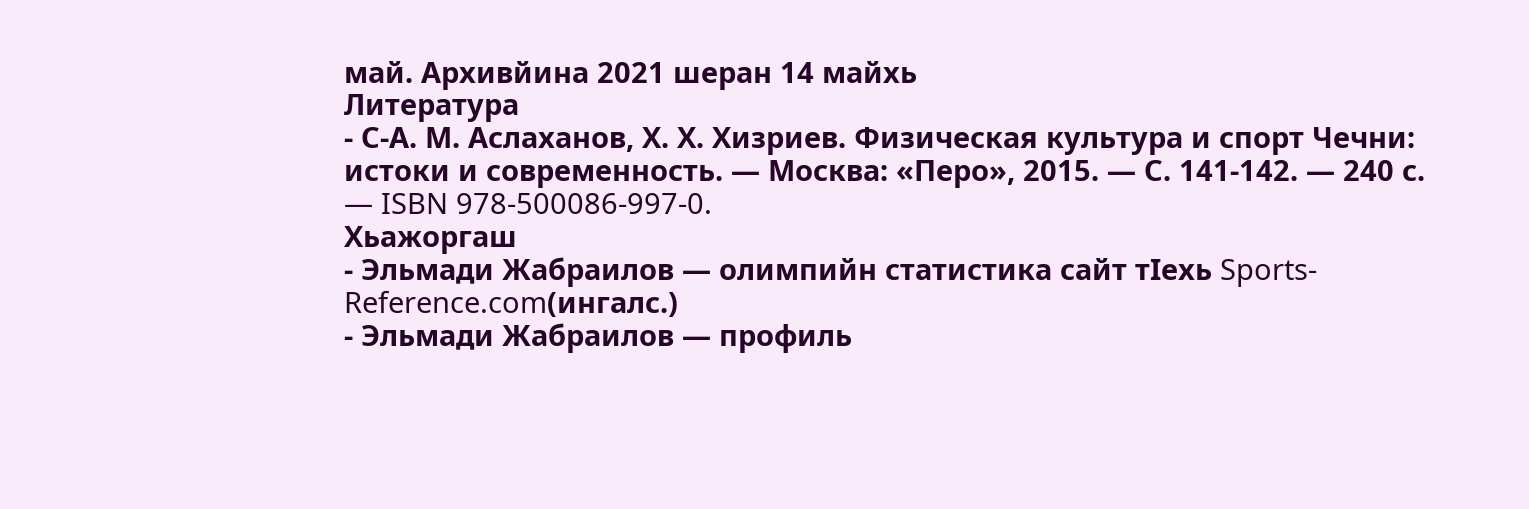май. Архивйина 2021 шеран 14 майхь
Литература
- С-А. М. Аслаханов, Х. Х. Хизриев. Физическая культура и спорт Чечни: истоки и современность. — Москва: «Перо», 2015. — С. 141-142. — 240 с. — ISBN 978-500086-997-0.
Хьажоргаш
- Эльмади Жабраилов — олимпийн статистика сайт тӀехь Sports-Reference.com(ингалс.)
- Эльмади Жабраилов — профиль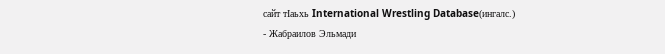сайт тӀаьхь International Wrestling Database(ингалс.)
- Жабраилов Эльмади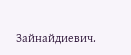Зайнайдиевич.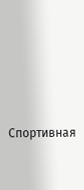Спортивная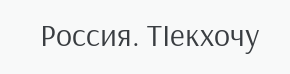Россия. ТӀекхочу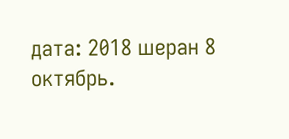дата: 2018 шеран 8 октябрь.